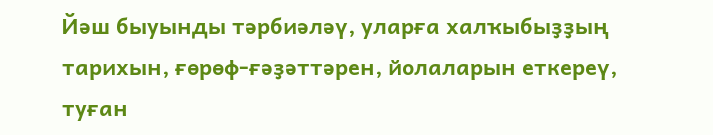Йәш быуынды тәрбиәләү, уларға халҡыбыҙҙың тарихын, ғөрөф-ғәҙәттәрен, йолаларын еткереү, туған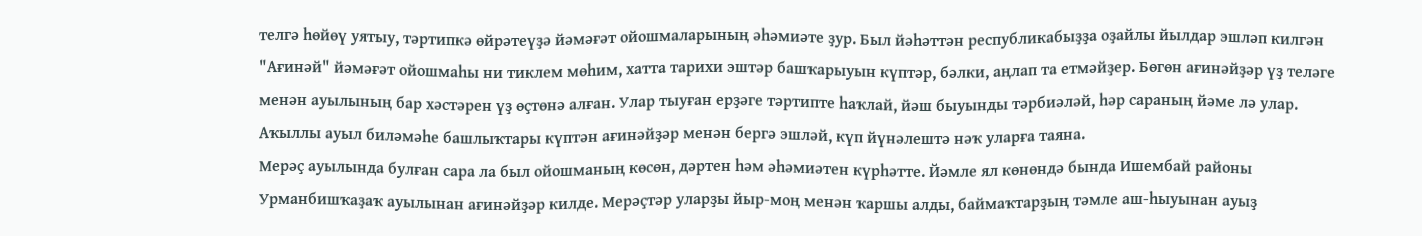телгә һөйөү уятыу, тәртипкә өйрәтеүҙә йәмәғәт ойошмаларының әһәмиәте ҙур. Был йәһәттән республикабыҙҙа оҙайлы йылдар эшләп килгән "Ағинәй" йәмәғәт ойошмаһы ни тиклем мөһим, хатта тарихи эштәр башҡарыуын күптәр, бәлки, аңлап та етмәйҙер. Бөгөн ағинәйҙәр үҙ теләге менән ауылының бар хәстәрен үҙ өҫтөнә алған. Улар тыуған ерҙәге тәртипте һаҡлай, йәш быуынды тәрбиәләй, һәр сараның йәме лә улар. Аҡыллы ауыл биләмәһе башлыҡтары күптән ағинәйҙәр менән бергә эшләй, күп йүнәлештә нәҡ уларға таяна.
Мерәҫ ауылында булған сара ла был ойошманың көсөн, дәртен һәм әһәмиәтен күрһәтте. Йәмле ял көнөндә бында Ишембай районы Урманбишҡаҙаҡ ауылынан ағинәйҙәр килде. Мерәҫтәр уларҙы йыр-моң менән ҡаршы алды, баймаҡтарҙың тәмле аш-һыуынан ауыҙ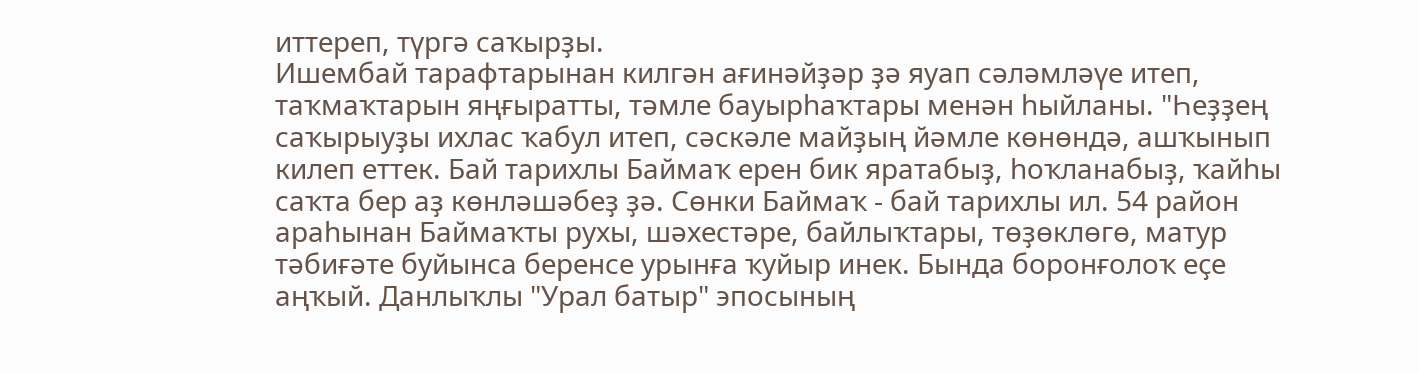иттереп, түргә саҡырҙы.
Ишембай тарафтарынан килгән ағинәйҙәр ҙә яуап сәләмләүе итеп, таҡмаҡтарын яңғыратты, тәмле бауырһаҡтары менән һыйланы. "Һеҙҙең саҡырыуҙы ихлас ҡабул итеп, сәскәле майҙың йәмле көнөндә, ашҡынып килеп еттек. Бай тарихлы Баймаҡ ерен бик яратабыҙ, һоҡланабыҙ, ҡайһы саҡта бер аҙ көнләшәбеҙ ҙә. Сөнки Баймаҡ - бай тарихлы ил. 54 район араһынан Баймаҡты рухы, шәхестәре, байлыҡтары, төҙөклөгө, матур тәбиғәте буйынса беренсе урынға ҡуйыр инек. Бында боронғолоҡ еҫе аңҡый. Данлыҡлы "Урал батыр" эпосының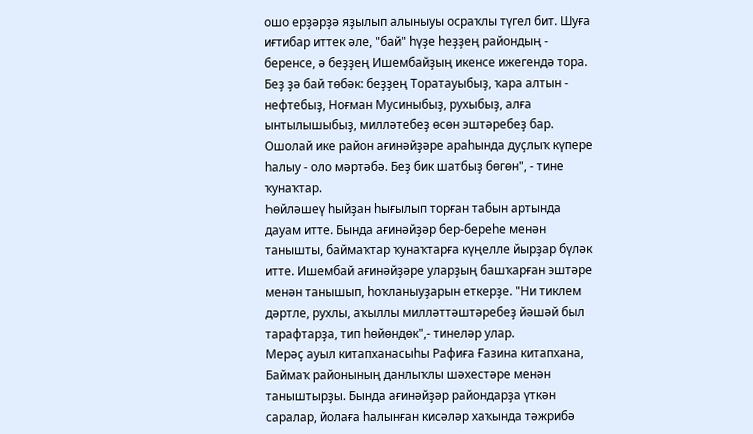ошо ерҙәрҙә яҙылып алыныуы осраҡлы түгел бит. Шуға иғтибар иттек әле, "бай" һүҙе һеҙҙең райондың - беренсе, ә беҙҙең Ишембайҙың икенсе ижегендә тора. Беҙ ҙә бай төбәк: беҙҙең Торатауыбыҙ, ҡара алтын - нефтебыҙ, Ноғман Мусиныбыҙ, рухыбыҙ, алға ынтылышыбыҙ, милләтебеҙ өсөн эштәребеҙ бар. Ошолай ике район ағинәйҙәре араһында дуҫлыҡ күпере һалыу - оло мәртәбә. Беҙ бик шатбыҙ бөгөн", - тине ҡунаҡтар.
Һөйләшеү һыйҙан һығылып торған табын артында дауам итте. Бында ағинәйҙәр бер-береһе менән танышты, баймаҡтар ҡунаҡтарға күңелле йырҙар бүләк итте. Ишембай ағинәйҙәре уларҙың башҡарған эштәре менән танышып, һоҡланыуҙарын еткерҙе. "Ни тиклем дәртле, рухлы, аҡыллы милләттәштәребеҙ йәшәй был тарафтарҙа, тип һөйөндөк",- тинеләр улар.
Мерәҫ ауыл китапханасыһы Рафиға Ғазина китапхана, Баймаҡ районының данлыҡлы шәхестәре менән таныштырҙы. Бында ағинәйҙәр райондарҙа үткән саралар, йолаға һалынған кисәләр хаҡында тәжрибә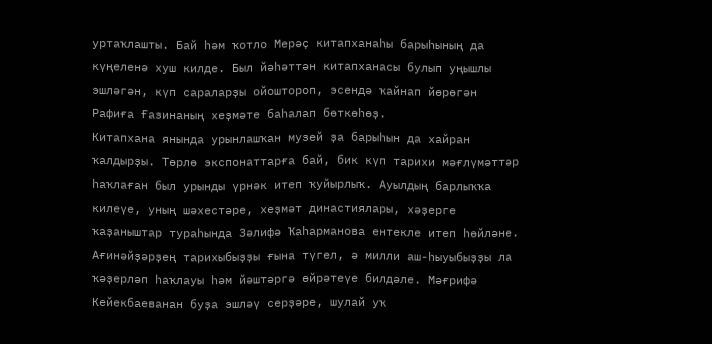уртаҡлашты. Бай һәм ҡотло Мерәҫ китапханаһы барыһының да күңеленә хуш килде. Был йәһәттән китапханасы булып уңышлы эшләгән, күп сараларҙы ойоштороп, эсендә ҡайнап йөрөгән Рафиға Ғазинаның хеҙмәте баһалап бөткөһөҙ.
Китапхана янында урынлашҡан музей ҙа барыһын да хайран ҡалдырҙы. Төрлө экспонаттарға бай, бик күп тарихи мәғлүмәттәр һаҡлаған был урынды үрнәк итеп ҡуйырлыҡ. Ауылдың барлыҡҡа килеүе, уның шәхестәре, хеҙмәт династиялары, хәҙерге ҡаҙаныштар тураһында Зәлифә Ҡаһарманова ентекле итеп һөйләне.
Ағинәйҙәрҙең тарихыбыҙҙы ғына түгел, ә милли аш-һыуыбыҙҙы ла ҡәҙерләп һаҡлауы һәм йәштәргә өйрәтеүе билдәле. Мәғрифә Кейекбаеванан буҙа эшләү серҙәре, шулай уҡ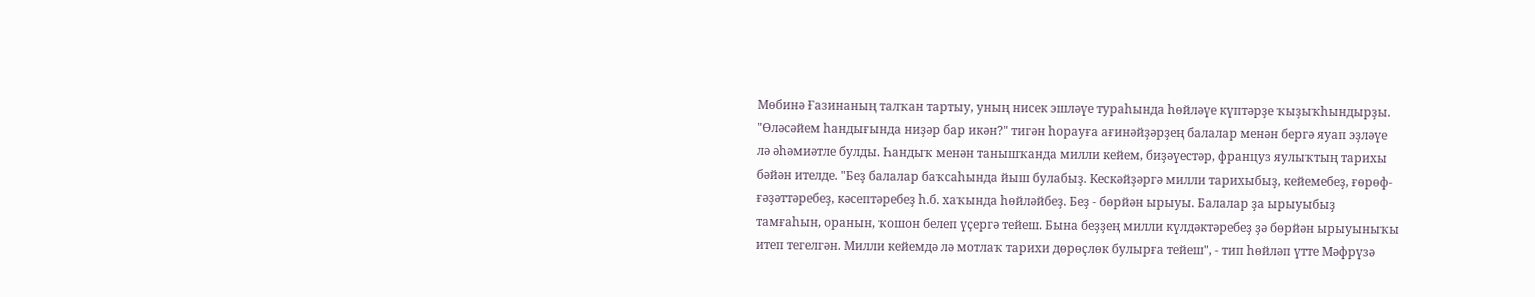Мөбинә Ғазинаның талҡан тартыу, уның нисек эшләүе тураһында һөйләүе күптәрҙе ҡыҙыҡһындырҙы.
"Өләсәйем һандығында ниҙәр бар икән?" тигән һорауға ағинәйҙәрҙең балалар менән бергә яуап эҙләүе лә әһәмиәтле булды. Һандыҡ менән танышҡанда милли кейем, биҙәүестәр, француз яулыҡтың тарихы бәйән ителде. "Беҙ балалар баҡсаһында йыш булабыҙ. Кескәйҙәргә милли тарихыбыҙ, кейемебеҙ, ғөрөф-ғәҙәттәребеҙ, кәсептәребеҙ һ.б. хаҡында һөйләйбеҙ. Беҙ - бөрйән ырыуы. Балалар ҙа ырыуыбыҙ тамғаһын, оранын, ҡошон белеп үҫергә тейеш. Бына беҙҙең милли күлдәктәребеҙ ҙә бөрйән ырыуыныҡы итеп тегелгән. Милли кейемдә лә мотлаҡ тарихи дөрөҫлөк булырға тейеш", - тип һөйләп үтте Мәфрүзә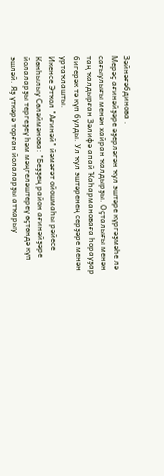Зәйнәғәбдинова .
Мерәҫ ағинәйҙәре әҙерләгән ҡул эштәре күргәҙмәһе лә сағыулығы менән хайран ҡалдырҙы. Оҫталығы менән таң ҡалдырған Зәлифә апай Ҡаһармановаға һорауҙар бигерәк тә күп булды. Ул ҡул эштәренең серҙәре менән уртаҡлашты.
Икенсе Этҡол "Ағинәй" йәмәғәт ойошмаһы рәйесе Көнһылыу Сөләймәнова: "Беҙҙең район ағинәйҙәре йолаларҙы тергеҙеү һәм мәңгеләштереү өҫтөндә күп эшләй. Яҙ үткәрә торған йолаларҙы атҡарыу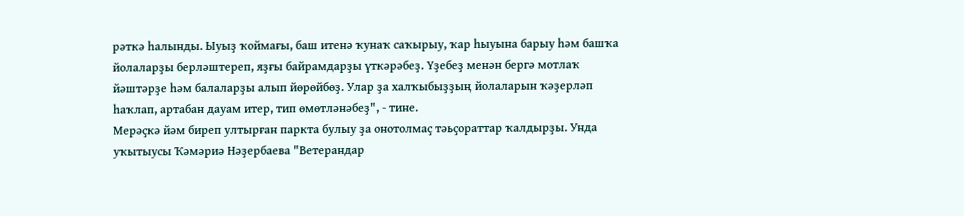рәткә һалынды. Ыуыҙ ҡоймағы, баш итенә ҡунаҡ саҡырыу, ҡар һыуына барыу һәм башҡа йолаларҙы берләштереп, яҙғы байрамдарҙы үткәрәбеҙ. Үҙебеҙ менән бергә мотлаҡ йәштәрҙе һәм балаларҙы алып йөрөйбөҙ. Улар ҙа халҡыбыҙҙың йолаларын ҡәҙерләп һаҡлап, артабан дауам итер, тип өмөтләнәбеҙ", - тине.
Мерәҫкә йәм биреп ултырған паркта булыу ҙа онотолмаҫ тәьҫораттар ҡалдырҙы. Унда уҡытыусы Ҡәмәриә Нәҙербаева "Ветерандар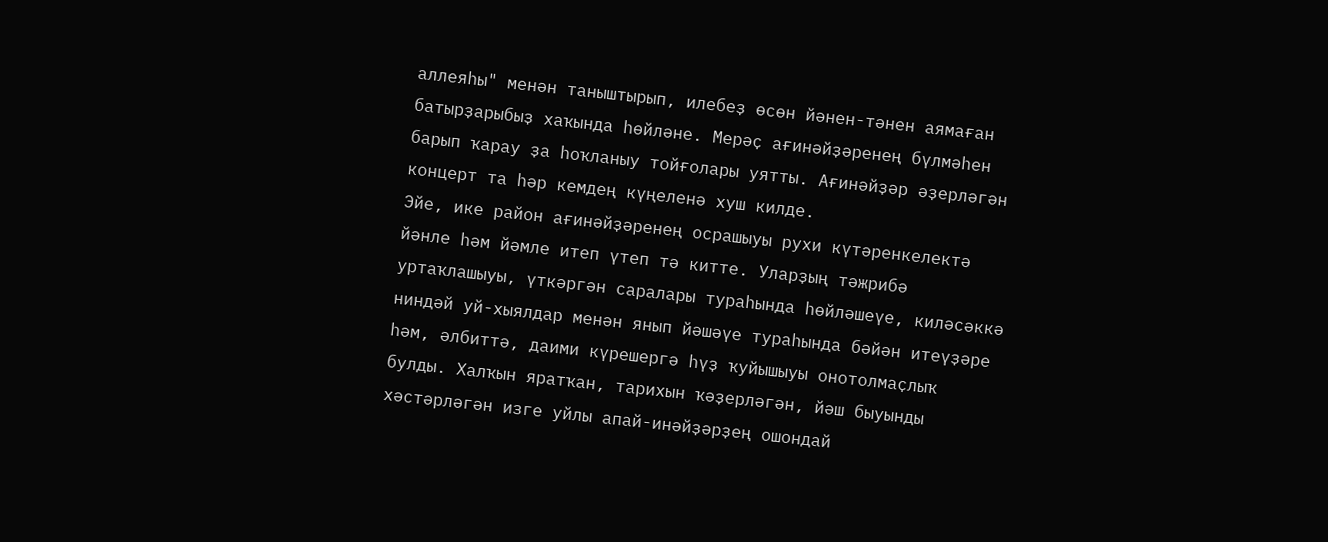аллеяһы" менән таныштырып, илебеҙ өсөн йәнен-тәнен аямаған батырҙарыбыҙ хаҡында һөйләне. Мерәҫ ағинәйҙәренең бүлмәһен барып ҡарау ҙа һоҡланыу тойғолары уятты. Ағинәйҙәр әҙерләгән концерт та һәр кемдең күңеленә хуш килде.
Эйе, ике район ағинәйҙәренең осрашыуы рухи күтәренкелектә йәнле һәм йәмле итеп үтеп тә китте. Уларҙың тәжрибә уртаҡлашыуы, үткәргән саралары тураһында һөйләшеүе, киләсәккә ниндәй уй-хыялдар менән янып йәшәүе тураһында бәйән итеүҙәре һәм, әлбиттә, даими күрешергә һүҙ ҡуйышыуы онотолмаҫлыҡ булды. Халҡын яратҡан, тарихын ҡәҙерләгән, йәш быуынды хәстәрләгән изге уйлы апай-инәйҙәрҙең ошондай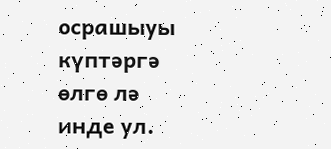осрашыуы күптәргә өлгө лә инде ул.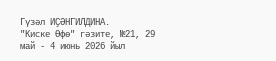Гүзәл ИҪӘНГИЛДИНА.
"Киске Өфө" гәзите, №21, 29 май - 4 июнь 2026 йыл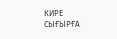КИРЕ СЫҒЫРҒА